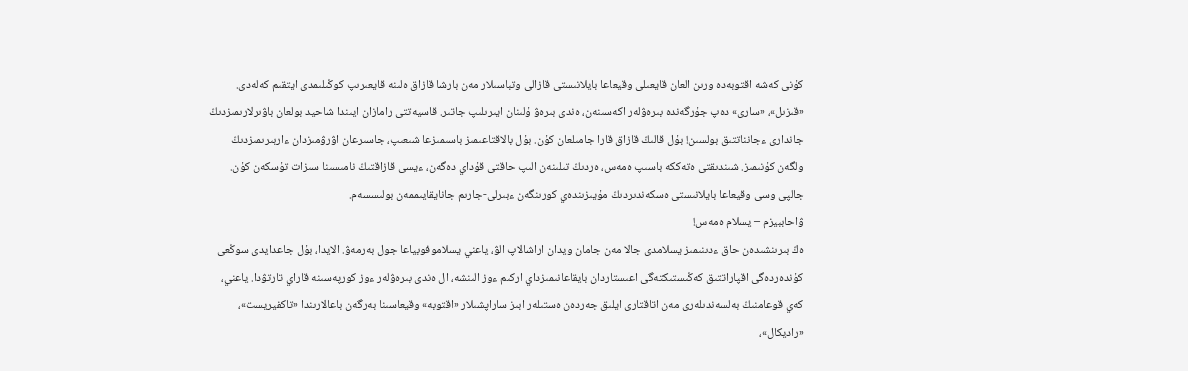كۇنى كەشە اقتوبەدە ورىن العان قايعىلى وقيعاعا بايلانىستى قازالى وتباسىلار مەن بارشا قازاق ەلىنە قايعىرىپ كوڭىلىمدى ايتقىم كەلەدى. «قىزىل»، «سارى» دەپ جۇرگەندە بىرەۋلەر اكەسىنەن، ەندى بىرەۋ ۇلىنان ايىرىلىپ جاتىر. قاسيەتتى رامازان ايىندا شاحيد بولعان باۋىرلارىمىزدىڭ جاندارى ءجانناتتىق بولسىن! بۇل قالىڭ قازاق قارا جامىلعان كۇن. بۇل بالاقتاعىمىز باسىمىزعا شىعىپ، جاسىرعان اۋرۋمىزدان ءاربىرىمىزدىڭ ولگەن كۇنىمىز. شىندىقتى ەتەككە باسىپ ەمەس، ەردىڭ تىلىنەن الىپ حاقتى قۇداي دەگەن، ءيسى قازاقتىڭ نامىسىنا سىزات تۇسكەن كۇن. جالپى وسى وقيعاعا بايلانىستى ەسكەندىردىڭ مۇيىزىندەي كورىنگەن ءبىرلى-جارىم جانايقايىممەن بولىسسەم.
ۋاحاببيزم – يسلام ەمەس!
ەڭ بىرىنشىدەن حاق ءدىنىمىز يسلامدى جالا مەن جامان ويدان اراشالاپ الۋ، ياعني يسلاموفوبياعا جول بەرمەۋ. الايدا، بۇل جاعدايدى سوڭعى كۇندەردەگى اقپاراتتىق كەڭىستىكتەگى اعىستاردان بايقاعانىمىزداي اركىم ءوز الىنشە، ال ەندى بىرەۋلەر ءوز كورپەسىنە قاراي تارتۋدا. ياعني، كەي قوعامنىڭ بەلسەندىلەرى مەن اتاقتارى ايلىق جەردەن ەستىلەر ابىز ساراپشىلار «اقتوبە» وقيعاسىنا بەرگەن باعالارىندا «تاكفيريست»، «راديكال»،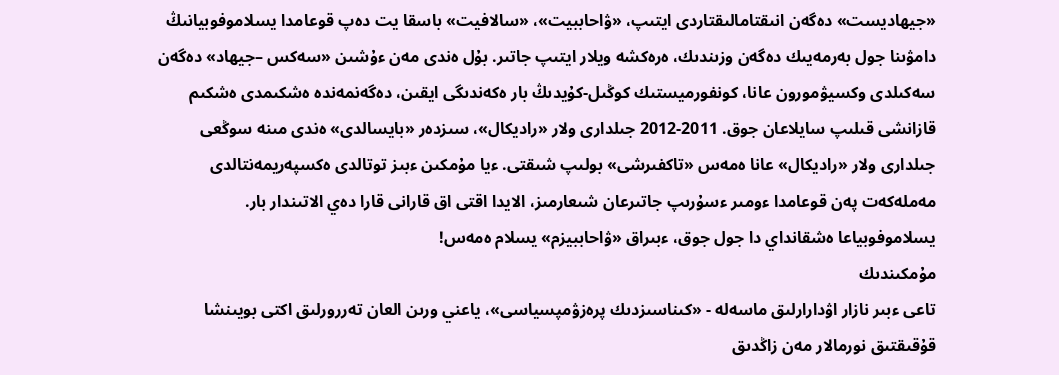«جيھاديست» دەگەن انىقتامالىقتاردى ايتىپ، «ۋاحاببيت»، «سالافيت» باسقا يت دەپ قوعامدا يسلاموفوبيانىڭ دامۋىنا جول بەرمەيىك دەگەن وزىندىك، ەرەكشە ويلار ايتىپ جاتىر. بۇل ەندى مەن ءۇشىن «سەكس –جيھاد» دەگەن سەكىلدى وكسيۋمورون عانا، كونفورميستىك كوڭىل-كۇيدىڭ بار ەكەندىگى ايقىن، دەگەنمەندە ەشكىمدى ەشكىم قازانشى قىلىپ سايلاعان جوق. 2011-2012 جىلدارى ولار «راديكال»، سىزدەر «بايسالدى» ەندى مىنە سوڭعى جىلدارى ولار «راديكال» عانا ەمەس «تاكفىرشى» بولىپ شىقتى. ءيا مۇمكىن ءبىز توتالدى ەكسپەريمەنتالدى مەملەكەت پەن قوعامدا ءومىر ءسۇرىپ جاتىرعان شىعارمىز، الايدا اقتى اق قارانى قارا دەي الاتىندار بار. يسلاموفوبياعا ەشقانداي دا جول جوق، ءبىراق «ۋاحاببيزم» يسلام ەمەس!
مۇمكىندىك
تاعى ءبىر نازار اۋدارارلىق ماسەلە - «كىناسىزدىك پرەزۋمپسياسى»، ياعني ورىن العان تەررورلىق اكتى بويىنشا قۇقىقتىق نورمالار مەن زاڭدىق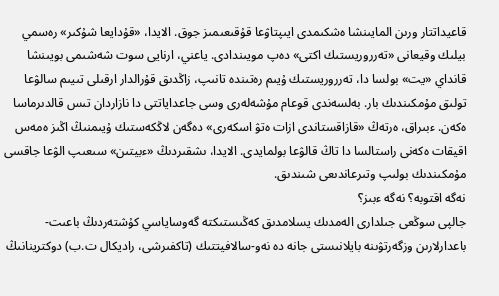قاعيداتتار ورىن المايىنشا ەشكىمدى ايىپتاۋعا قۇقىعىمىز جوق. الايدا، «قۇدايعا شۇكىر» رەسمي بيلىك وقيعانى «تەرروريستىك اكتى» دەپ مويىندادى. ياعني، ارنايى سوت شەشىمى بويىنشا قانداي «يت» بولسا دا، تەرروريستىك ۇيىم رەتىندە تانىپ، زاڭدىق قۇرالدار ارقىلى تىيىم سالۋعا تولىق مۇمكىندىك بار. بەلسەندى قوعام مۇشەلەرى وسى جاعداياتتى دا نازاردان تىس قالدىرماسا ەكەن. ءبىراق، ەرتەڭ «قازاقستاندى ازات ەتۋ اسكەرى» دەگەن لاڭكەستىك ۇيىمنىڭ اڭىز ەمەس اقيقات ەكەنى راستالسا دا تاڭ قالۋعا بولمايدى. الايدا، ىشقىردىڭ «ءبيتىن» سىعىپ الۋعا جاقسى مۇمكىندىك بولىپ وتىرعاندىعى شىندىق.
نەگە اقتوبە؟ نەگە ءبىز؟
جالپى سوڭعى جىلدارى الەمدىك يسلامدىق كەڭىستىكتە گەوساياسي كۇشتەردىڭ باعىت- باعدارلارىن وزگەرتۋىنە بايلانىستى جانە دە نەو-سالافيتتىك (تاكفىرشى، راديكال ت.ب) دوكترينانىڭ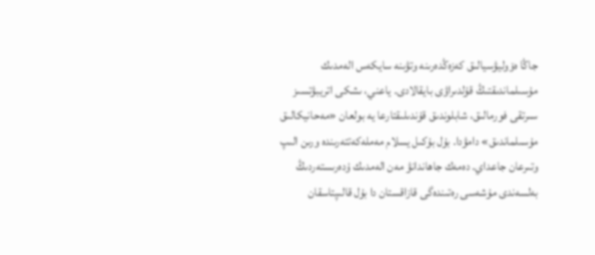جاڭا ەۆوليۋسيالىق كەزەڭدەرىنە وتۋىنە سايكەس الەمدىك مۇسىلماندىقتىڭ قۇلدىراۋى بايقالادى. ياعني، ىشكى اتريبۋتسىز سىرتقى فورمالىق، شابلوندىق قۇندىلىقتارعا يە بولعان «مەحانيكالىق مۇسىلماندىق» دامۋدا. بۇل بۇكىل يسلام مەملەكەتتەرىندە ورىن الىپ وتىرعان جاعداي. دەمەك جاھاندانۋ مەن الەمدىك ۇدەرىستەردىڭ بەلسەندى مۇشەسى رەتىندەگى قازاقستان دا بۇل قالىپتاسقان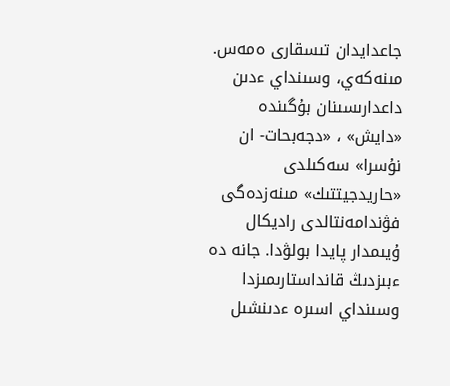جاعدايدان تىسقارى ەمەس. مىنەكەي، وسىنداي ءدىن داعدارىسىنان بۇگىندە «دايش» ، «دجەبحات- ان نۇسرا» سەكىلدى «حاريدجيتتىك» مىنەزدەگى فۋندامەنتالدى راديكال ۇيىمدار پايدا بولۋدا. جانە دە ءبىزدىڭ قانداستارىمىزدا وسىنداي اسىرە ءدىنشىل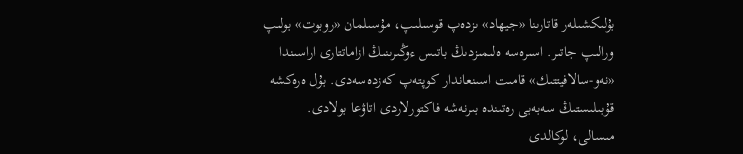بۇلىكشىلەر قاتارىنا «جيھاد» ىزدەپ قوسىلىپ، مۇسىلمان «روبوت» بولىپ ورالىپ جاتىر. اسىرەسە ەلىمىزدىڭ باتىس ءوڭىرىنىڭ ازاماتتارى اراسىندا «نەو-سالافيتتىك» قامىت اسىنعاندار كوپتەپ كەزدەسەدى. بۇل ەرەكشە قۇبىلىستىڭ سەبەبى رەتىندە بىرنەشە فاكتورلاردى اتاۋعا بولادى.
مىسالى، لوكالدى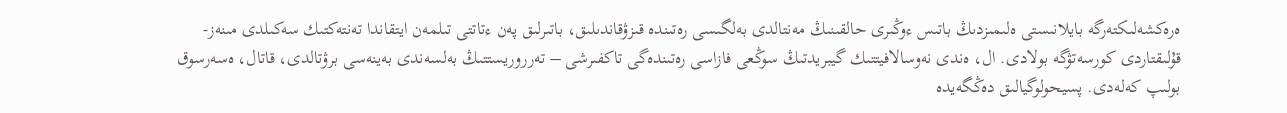ەرەكشەلىكتەرگە بايلانىستى ەلىمىزدىڭ باتىس ءوڭىرى حالقىنىڭ مەنتالدى بەلگىسى رەتىندە قىزۋقاندىلىق، باتىرلىق پەن ءتاتتى تىلمەن ايتقاندا تەنتەكتىك سەكىلدى مىنەز-قۇلىقتاردى كورسەتۋگە بولادى. ال، ەندى نەوسالافيتتىك گيبريدتىڭ سوڭعى فازاسى رەتىندەگى تاكفىرشى – تەرروريستتىڭ بەلسەندى بەينەسى برۋتالدى، قاتال، ەسەرسوق بولىپ كەلەدى. پسيحولوگيالىق دەڭگەيدە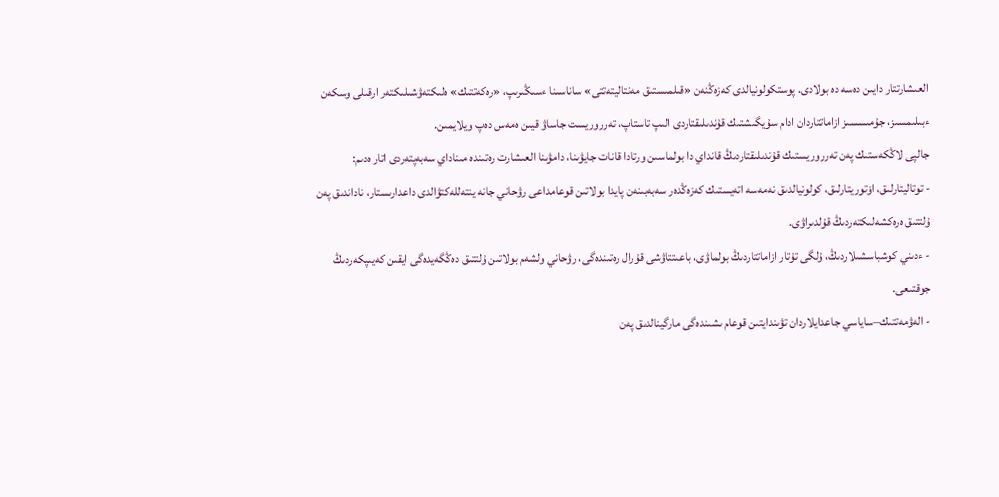العىشارتتار دايىن دەسە دە بولادى. پوستكولونيالدى كەزەڭنەن «قىلمىستىق مەنتاليتەتتى» ساناسىنا ءسىڭىرىپ، «رەكەتتىك» ەلىكتەۋشىلىكتەر ارقىلى وسكەن ءبىلىمسىز، جۇمىسسىز ازاماتتاردان ادام سۇيگىشتىك قۇندىلىقتاردى الىپ تاستاپ، تەرروريست جاساۋ قيىن ەمەس دەپ ويلايمىن.
جالپى لاڭكەستىك پەن تەرروريستىك قۇندىلىقتاردىڭ قانداي دا بولماسىن ورتادا قانات جايۋىنا، دامۋىنا العىشارت رەتىندە مىناداي سەبەپتەردى اتار ەدىم:
- توتاليتارلىق، اۆتوريتارلىق، كولونيالدىق نەمەسە اتەيستىك كەزەڭدەر سەبەبىنەن پايدا بولاتىن قوعامداعى رۋحاني جانە ينتەللەكتۋالدى داعدارىستار، ناداندىق پەن ۇلتتىق ەرەكشەلىكتەردىڭ قۇلدىراۋى.
- ءدىني كوشباسشىلاردىڭ، ۇلگى تۇتار ازاماتتاردىڭ بولماۋى، باعىتتاۋشى قۇرال رەتىندەگى، رۋحاني ولشەم بولاتىن ۇلتتىق دەڭگەيدەگى ايقىن كەيىپكەردىڭ جوقتىعى.
- الەۋمەتتىك–ساياسي جاعدايلاردان تۋىندايتىن قوعام ىشىندەگى مارگينالدىق پەن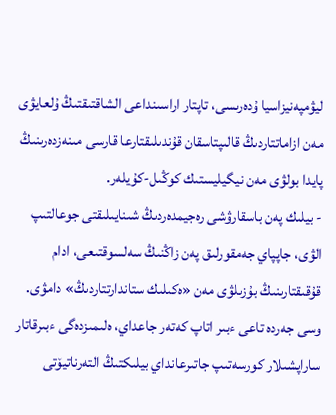ليۋمپەنيزاسيا ۇدەرىسى، تاپتار اراسىنداعى الشاقتىقتىڭ ۇلعايۋى مەن ازاماتتاردىڭ قالىپتاسقان قۇندىلىقتارعا قارسى مىنەزدەرىنىڭ پايدا بولۋى مەن نيگيليستىك كوڭىل-كۇيلەر.
- بيلىك پەن باسقارۋشى رەجيمدەردىڭ شىنايىلىقتى جوعالتىپ الۋى، جاپپاي جەمقورلىق پەن زاڭنىڭ سەلسوقتىعى، ادام قۇقىقتارىنىڭ بۇزىلۋى مەن «ەكىلىك ستاندارتتاردىڭ» دامۋى.
وسى جەردە تاعى ءبىر اتاپ كەتەر جاعداي، ەلىمىزدەگى ءبىرقاتار ساراپشىلار كورسەتىپ جاتىرعانداي بيلىكتىڭ التەرناتيۆتى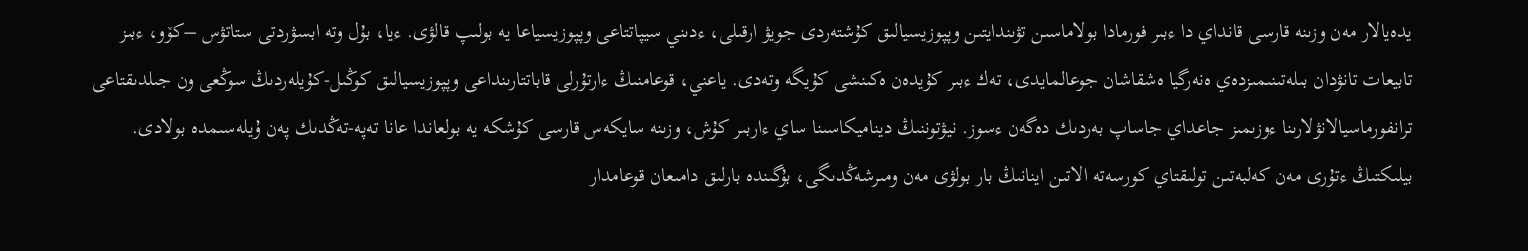يدەيالار مەن وزىنە قارسى قانداي دا ءبىر فورمادا بولاماسىن تۋىندايتىن وپپوزيسيالىق كۇشتەردى جويۋ ارقىلى، ءدىني سيپاتتاعى وپپوزيسياعا يە بولىپ قالۋى. ءيا، بۇل وتە ابسۋردتى ستاتۋس –كۆو، ءبىز تابيعات تانۋدان بىلەتىنىمىزدەي ەنەرگيا ەشقاشان جوعالمايدى، تەك ءبىر كۇيدەن ەكىنشى كۇيگە وتەدى. ياعني، قوعامنىڭ ءارتۇرلى قاباتتارىنداعى وپپوزيسيالىق كوڭىل-كۇيلەردىڭ سوڭعى ون جىلدىقتاعى ترانفورماسيالانۋلارىنا ءوزىمىز جاعداي جاساپ بەردىك دەگەن ءسوز. نيۋتوننىڭ ديناميكاسىنا ساي ءاربىر كۇش، وزىنە سايكەس قارسى كۇشكە يە بولعاندا عانا تەپە-تەڭدىك پەن ۇيلەسىمدە بولادى. بيلىكتىڭ ءتۇرى مەن كەلبەتىن تولىقتاي كورسەتە الاتىن اينانىڭ بار بولۋى مەن ومىرشەڭدىگى، بۇگىندە بارلىق دامىعان قوعامدار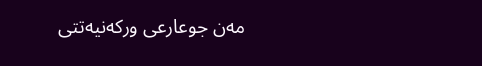مەن جوعارعى وركەنيەتتى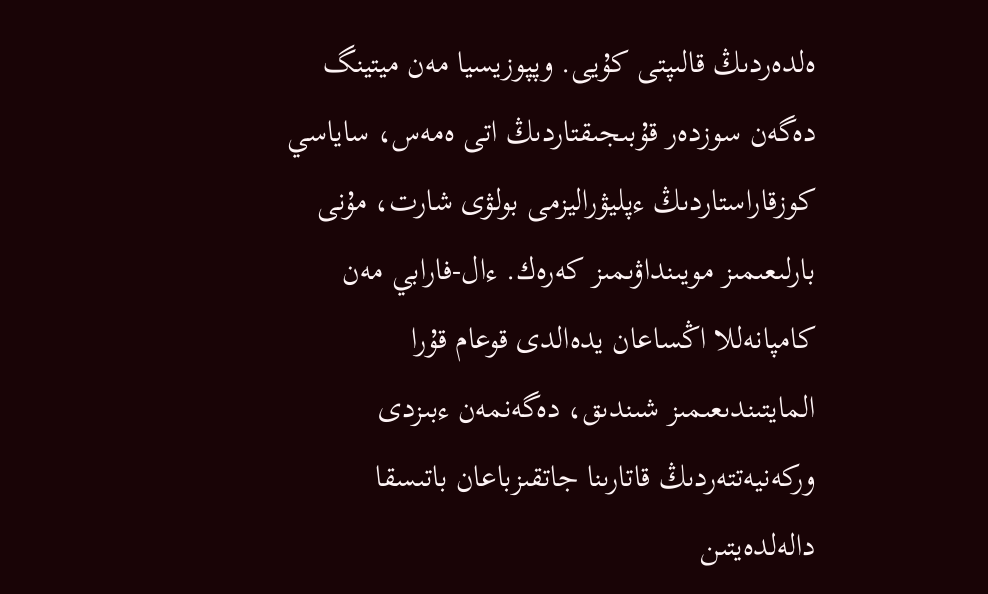ەلدەردىڭ قالىپتى كۇيى. وپپوزيسيا مەن ميتينگ دەگەن سوزدەر قۇبىجىقتاردىڭ اتى ەمەس، ساياسي كوزقاراستاردىڭ ءپليۋراليزمى بولۋى شارت، مۇنى بارلىعىمىز مويىنداۋىمىز كەرەك. ءال-فارابي مەن كامپانەللا اڭساعان يدەالدى قوعام قۇرا المايتىندىعىمىز شىندىق، دەگەنمەن ءبىزدى وركەنيەتتەردىڭ قاتارىنا جاتقىزباعان باتىسقا دالەلدەيتىن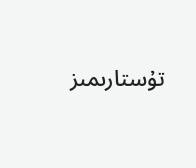تۇستارىمىز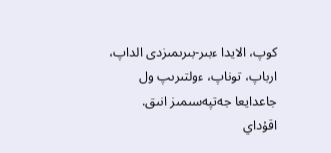كوپ، الايدا ءبىر-بىرىمىزدى الداپ، ارباپ، توناپ، ءولتىرىپ ول جاعدايعا جەتپەسىمىز انىق.
اقۇداي